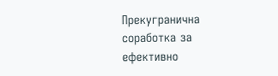Прекугранична соработка за ефективно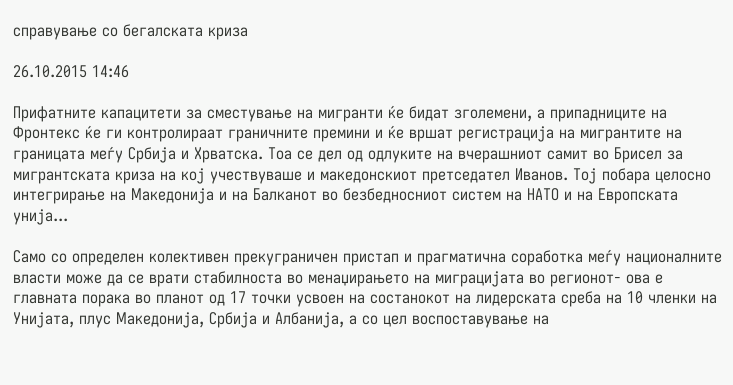справување со бегалската криза

26.10.2015 14:46

Прифатните капацитети за сместување на мигранти ќе бидат зголемени, а припадниците на Фронтекс ќе ги контролираат граничните премини и ќе вршат регистрација на мигрантите на границата меѓу Србија и Хрватска. Тоа се дел од одлуките на вчерашниот самит во Брисел за мигрантската криза на кој учествуваше и македонскиот претседател Иванов. Тој побара целосно интегрирање на Македонија и на Балканот во безбедносниот систем на НАТО и на Европската унија...

Само со определен колективен прекуграничен пристап и прагматична соработка меѓу националните власти може да се врати стабилноста во менаџирањето на миграцијата во регионот- ова е главната порака во планот од 17 точки усвоен на состанокот на лидерската среба на 10 членки на Унијата, плус Македонија, Србија и Албанија, а со цел воспоставување на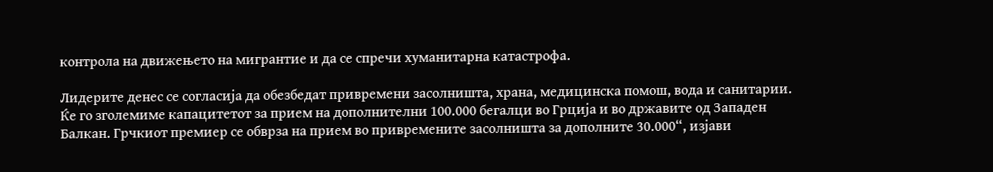контрола на движењето на мигрантие и да се спречи хуманитарна катастрофа.

Лидерите денес се согласија да обезбедат привремени засолништа, храна, медицинска помош, вода и санитарии. Ќе го зголемиме капацитетот за прием на дополнителни 100.000 бегалци во Грција и во државите од Западен Балкан. Грчкиот премиер се обврза на прием во привремените засолништа за дополните 30.000“, изјави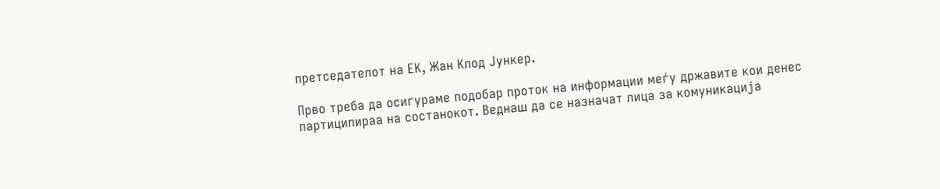претседателот на ЕК, Жан Клод Јункер.

Прво треба да осигураме подобар проток на информации меѓу државите кои денес партиципираа на состанокот. Веднаш да се назначат лица за комуникација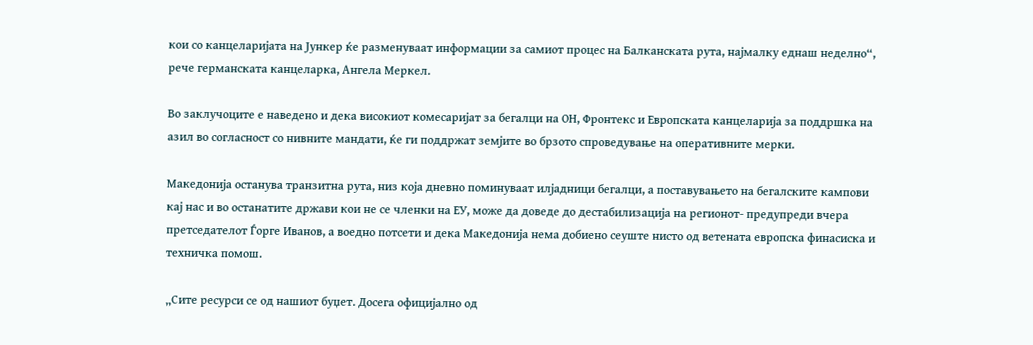кои со канцеларијата на Јункер ќе разменуваат информации за самиот процес на Балканската рута, најмалку еднаш неделно“, рече германската канцеларка, Ангела Меркел.

Во заклучоците е наведено и дека високиот комесаријат за бегалци на ОН, Фронтекс и Европската канцеларија за поддршка на азил во согласност со нивните мандати, ќе ги поддржат земјите во брзото спроведување на оперативните мерки.

Македонија останува транзитна рута, низ која дневно поминуваат илјадници бегалци, а поставувањето на бегалските кампови кај нас и во останатите држави кои не се членки на ЕУ, може да доведе до дестабилизација на регионот- предупреди вчера претседателот Ѓорге Иванов, а воедно потсети и дека Македонија нема добиено сеуште нисто од ветената европска финасиска и техничка помош.

„Сите ресурси се од нашиот буџет. Досега официјално од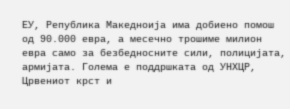ЕУ, Република Македноија има добиено помош од 90.000 евра, а месечно трошиме милион евра само за безбедносните сили, полицијата, армијата. Голема е поддршката од УНХЦР, Црвениот крст и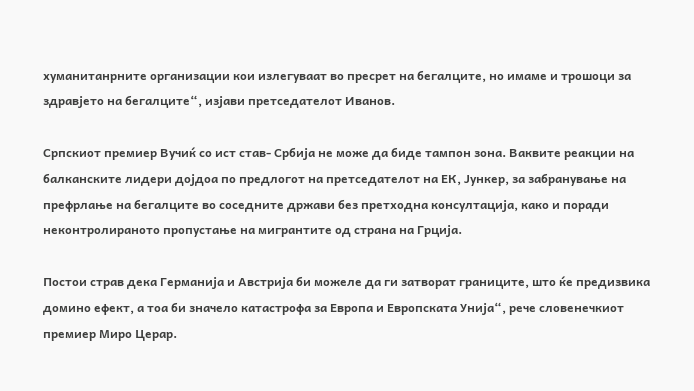хуманитанрните организации кои излегуваат во пресрет на бегалците, но имаме и трошоци за здравјето на бегалците“, изјави претседателот Иванов.

Српскиот премиер Вучиќ со ист став- Србија не може да биде тампон зона. Ваквите реакции на балканските лидери дојдоа по предлогот на претседателот на ЕК, Јункер, за забранување на префрлање на бегалците во соседните држави без претходна консултација, како и поради неконтролираното пропустање на мигрантите од страна на Грција.

Постои страв дека Германија и Австрија би можеле да ги затворат границите, што ќе предизвика домино ефект, а тоа би значело катастрофа за Европа и Европската Унија“, рече словенечкиот премиер Миро Церар.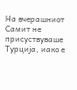На вчерашниот Самит не присуствуваше Турција, иако е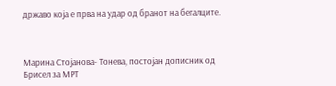државо која е прва на удар од бранот на бегалците.



Марина Стојанова- Тонева, постојан дописник од Брисел за МРТ